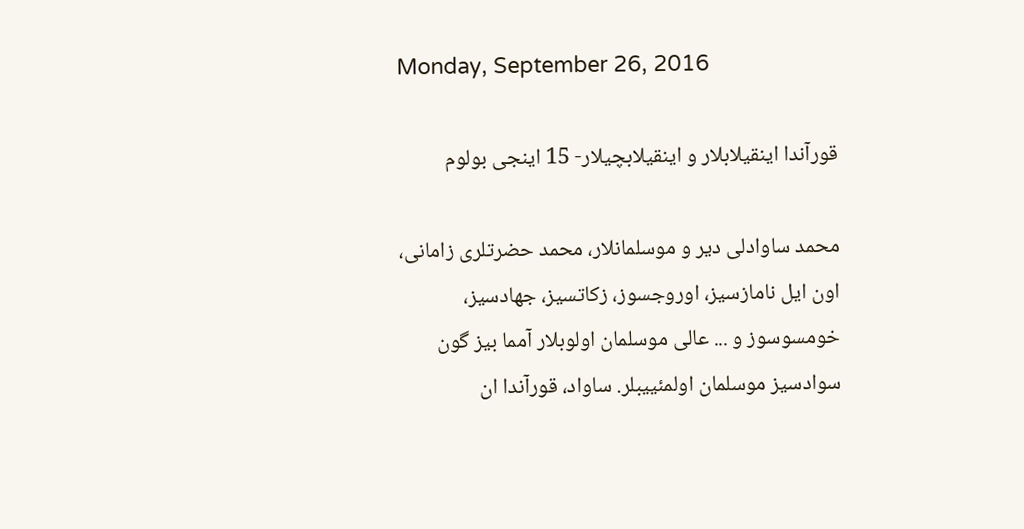Monday, September 26, 2016

قورآندا اینقیلابلار و اینقیلابچیلار- 15 اینجی بولوم

محمد ساوادلی دیر و موسلمانلار، محمد حضرتلری زامانی، اون ایل نامازسیز، اوروجسوز، زکاتسیز، جهادسیز، خومسوسوز و ... عالی موسلمان اولوبلار آمما بیز گون سوادسیز موسلمان اولمئییبلر. ساواد، قورآندا ان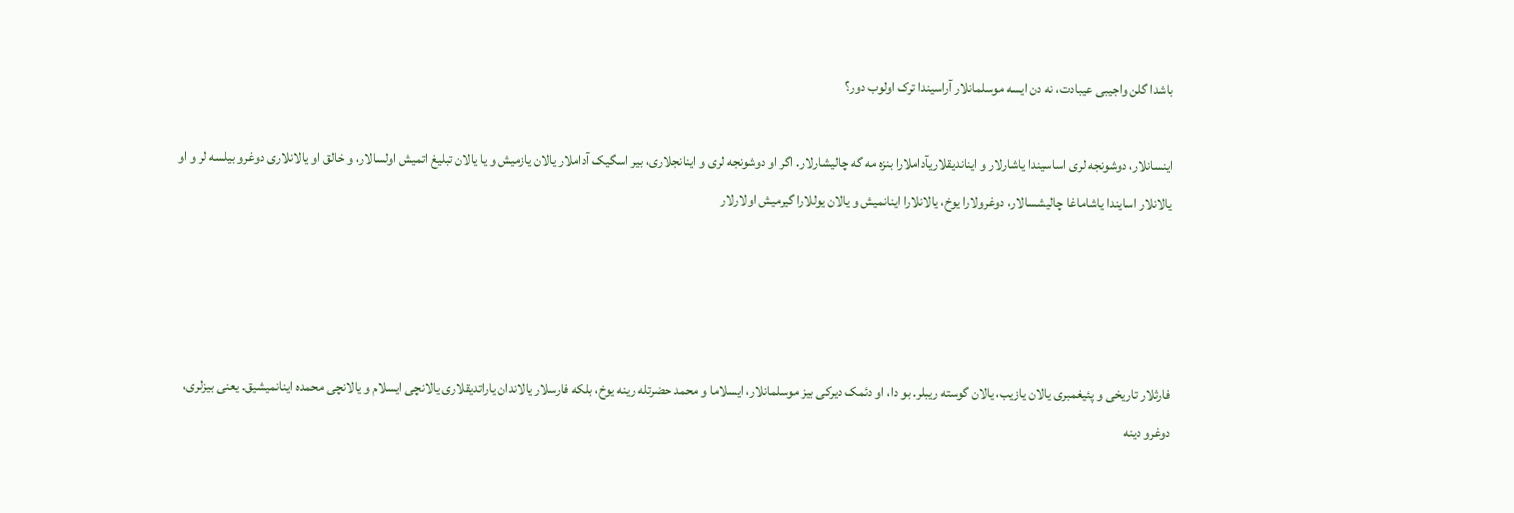باشدا گلن واجیبی عیبادت، نه دن ایسه موسلمانلار آراسیندا ترک اولوب دور؟

اینسانلار، دوشونجه لری اساسیندا یاشارلار و ایناندیقلاریآداملارا بنزه مه گه چالیشارلار. اگر او دوشونجه لری و اینانجلاری، بیر اسگیک آداملار یالان یازمیش و یا یالان تبلیغ اتمیش اولسالار، و خالق او یالانلاری دوغرو بیلسه لر و او یالانلار اسایندا یاشاماغا چالیشسالار، دوغرولارا یوخ، یالانلارا اینانمیش و یالان یوللارا گیرمیش اولارلار




فارثلار تاریخی و پئیغمبری یالان یازیب، یالان گوسته ریبلر. بو دا، او دئمک دیرکی بیز موسلمانلار، ایسلاما و محمد حضرتله رینه یوخ، بلکه فارسلار یالاندان یاراتدیقلاری یالانچی ایسلام و یالانچی محمده اینانمیشیق. یعنی بیزلری، دوغرو دینه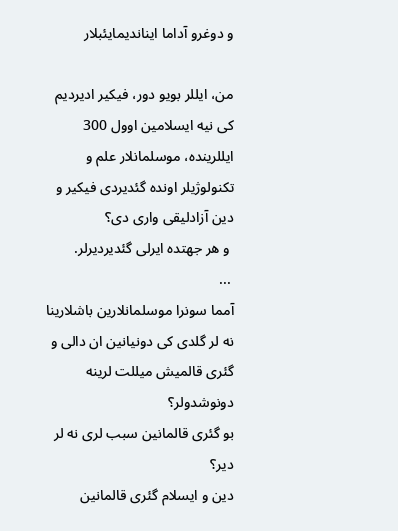و دوغرو آداما ایناندیمایئبلار

من، ایللر بویو دور، فیکیر ادیردیم کی نیه ایسلامین اوول 300 ایللرینده، موسلمانلار علم و تکنولوژیلر اونده گئدیردی فیکیر و دین آزادلیقی واری دی؟
 و هر جهتده ایرلی گئدیردیرلر.
 ...
آمما سونرا موسلمانلارین باشلارینا نه لر گلدی کی دونیانین ان دالی و گئری قالمیش میللت لرینه دونوشدولر؟
بو گئری قالمانین سبب لری نه لر دیر؟
دین و ایسلام گئری قالمانین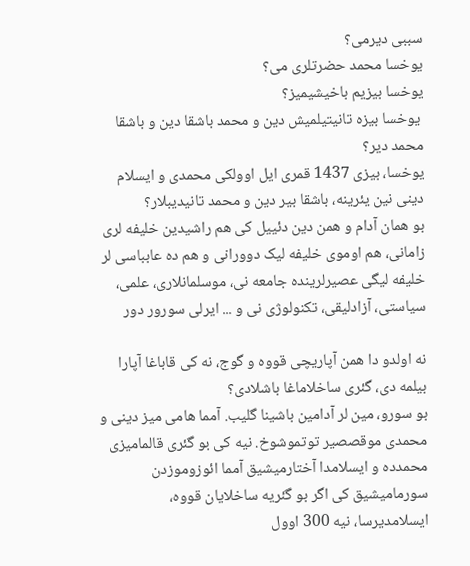سببی دیرمی؟
یوخسا محمد حضرتلری می؟
یوخسا بیزیم باخیشیمیز؟
 یوخسا بیزه تانیتیلمیش دین و محمد باشقا دین و باشقا محمد دیر؟
یوخسا، بیزی 1437 قمری ایل اوولکی محمدی و ایسلام دینی نین یئرینه، باشقا بیر دین و محمد تانیدیبلار؟
بو همان آدام و همن دین دئییل کی هم راشیدین خلیفه لری زامانی، هم اوموی خلیفه لیک دوورانی و هم ده عابباسی لر خلیفه لیگی عصیرلرینده جامعه نی، موسلمانلاری، علمی، سیاستی، آزادلیقی، تکنولوژی نی و ... ایرلی سورور دور

نه اولدو دا همن آپاریچی قووه و گوج، نه کی قاباغا آپارا بیلمه دی، گئری ساخلاماغا باشلادی؟
بو سورو، مین لر آدامین باشینا گلیب. آمما هامی میز دینی و محمدی موقصصیر توتموشوخ. نیه کی بو گئری قالمامیزی محمدده و ایسلامدا آختارمیشیق آمما ائوزوموزدن سورمامیشیق کی اگر بو گئریه ساخلایان قووه، ایسلامدیرسا، نیه 300 اوول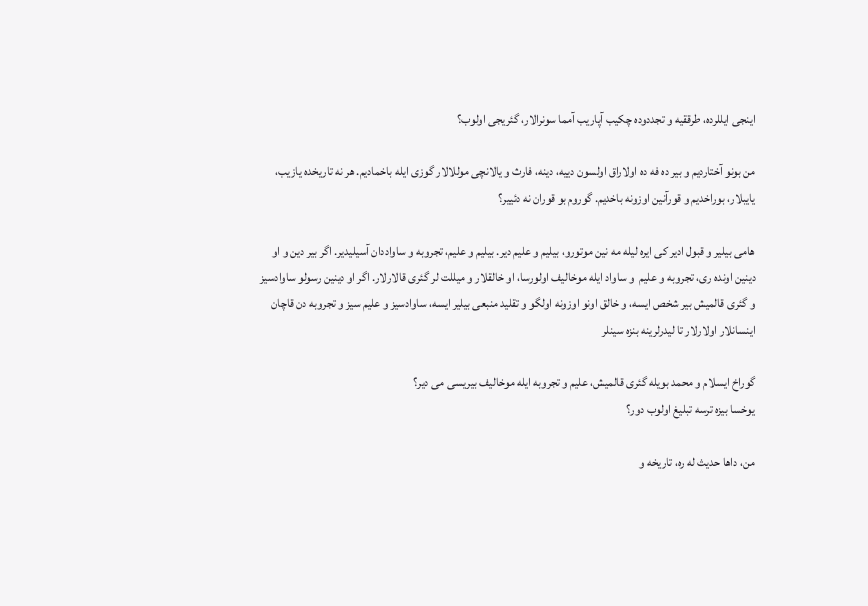اینجی ایللرده، طرققیه و تجددوده چکیب آپاریب آمما سونرالار، گئریجی اولوب؟

من بونو آختاردیم و بیر ده فه ده اولاراق اولسون دییه، دینه، فارث و یالانچی موللالار گوزی ایله باخمادیم. هر نه تاریخده یازیب، یایبلار، بوراخدیم و قورآنین اوزونه باخدیم. گوروم بو قوران نه دئییر؟

هامی بیلیر و قبول ادیر کی ایره لیله مه نین موتورو، بیلیم و علیم دیر. بیلیم و علیم، تجروبه و ساواددان آسیلیدیر. اگر بیر دین و او دینین اونده ری، تجروبه و علیم  و ساواد ایله موخالیف اولورسا، او خالقلار و میللت لر گئری قالارلار. اگر او دینین رسولو ساوادسیز و گئری قالمیش بیر شخص ایسه، و خالق اونو اوزونه اولگو و تقلید منبعی بیلیر ایسه، ساوادسیز و علیم سیز و تجروبه دن قاچان اینسانلار اولارلار تا لیدرلرینه بنزه سینلر

گوراخ ایسلام و محمد بویله گئری قالمیش، علیم و تجروبه ایله موخالیف بیریسی می دیر؟
یوخسا بیزه ترسه تبلیغ اولوب دور؟

من، داها حدیث له ره، تاریخه و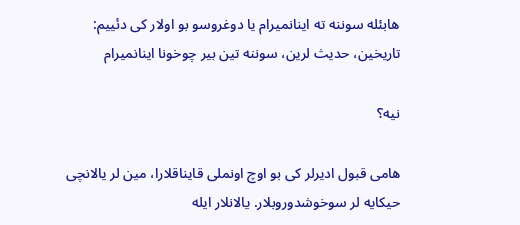هابئله سوننه ته اینانمیرام یا دوغروسو بو اولار کی دئییم: تاریخین، حدیث لرین، سوننه تین بیر چوخونا اینانمیرام

نیه؟

هامی قبول ادیرلر کی بو اوچ اونملی قایناقلارا، مین لر یالانچی حیکایه لر سوخوشدوروبلار. یالانلار ایله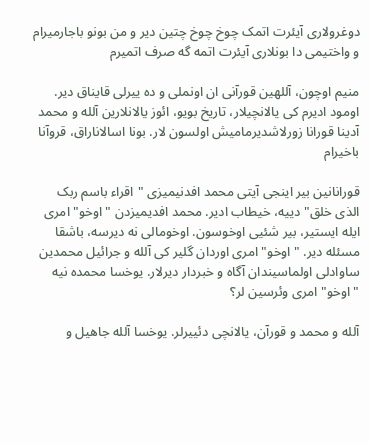دوغرولاری آیئرت اتمک چوخ چوخ چتین دیر و من بونو باجارمیرام و واختیمی دا بونلاری آیئرت اتمه گه صرف اتمیرم

منیم اوچون، آللهین قورآنی ان اونملی و ده ییرلی قایناق دیر. اومود ادیرم کی یالانچیلار، تاریخ بویو، ائوز یالانلارین آلله و محمد آدینا قورانا زورلاشدیرمامیش اولسون لار. بونا اسالاناراق، قروآنا باخیرام

قورانانین بیر اینجی آیتی محمد افدنیمیزی "اقراء باسم ربک الذی خلق" دییه، خیطاب ادیر. محمد افدیمیزدن "اوخو" امری ایله ایستیر، بیر شئیی اوخوسون. اوخومالی نه دیرسه، باشقا مسئله دیر. "اوخو" امری اوردان گلیر کی آلله و جرائیل محمدین ساوادلی اولماسیندان آگاه و خبردار دیرلار. یوخسا محمده نیه "اوخو" امری وئرسین لر؟

آلله و محمد و قورآن، یالانچی دئییرلر. یوخسا آلله جاهیل و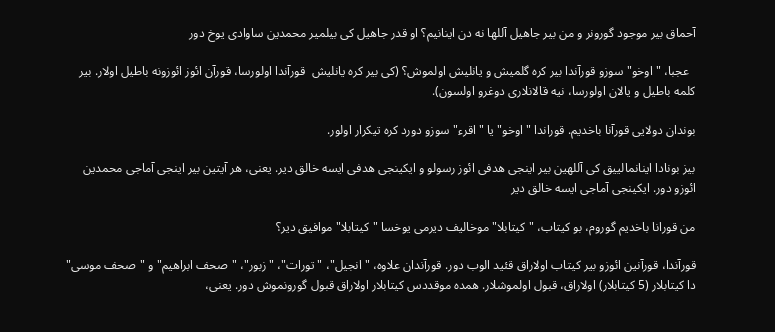آحماق بیر موجود گورونر و من بیر جاهیل آللها نه دن اینانیم؟ او قدر جاهیل کی بیلمیر محمدین ساوادی یوخ دور

  عجبا، "اوخو" سوزو قورآندا بیر کره گلمیش و یانلیش اولموش؟ (کی بیر کره یانلیش  قورآندا اولورسا، قورآن ائوز ائوزونه باطیل اولار. بیر کلمه باطیل و یالان اولورسا، نیه قالانلاری دوغرو اولسون).

بوندان دولایی قورآنا باخدیم. قوراندا "اوخو" یا "اقرء" سوزو دورد کره تیکرار اولور.

بیز بونادا اینانمالییق کی آللهین بیر اینجی هدفی ائوز رسولو و ایکینجی هدفی ایسه خالق دیر. یعنی، هر آیتین بیر اینجی آماجی محمدین ائوزو دور. ایکینجی آماجی ایسه خالق دیر

من قورانا باخدیم گوروم، بو کیتاب، "کیتابلا" موخالیف دیرمی یوخسا "کیتابلا" موافیق دیر؟

قورآندا، قورآنین ائوزو بیر کیتاب اولاراق قئید الوب دور. قورآندان علاوه، "انجیل"، "تورات"، "زبور"، "صحف ابراهیم" و "صحف موسی" دا کیتابلار (5 کیتابلار) اولاراق، قبول اولموشلار. همده موقددس کیتابلار اولاراق قبول گورونموش دور. یعنی،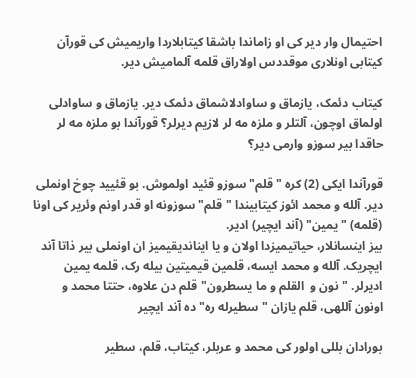احتیمال وار دیر کی او زاماندا باشقا کیتابلاردا واریمیش کی قورآن کیتابی اونلاری موقددس اولاراق قلمه آلمامیش دیر.

کیتاب دئمک، یازماق و ساوادلاشماق دئمک دیر. یازماق و ساوادلی اولماق اوچون، آلتلر و ملزه مه لر لازیم دیرلر؟ قورآندا بو ملزه مه لر حاقدا بیر سوزو وارمی دیر؟

قورآندا ایکی (2) کره "قلم" سوزو قئید اولموش. بو قئیید چوخ اونملی دیر. آلله و محمد ائوز کیتابیندا "قلم" سوزونه او قدر اونم وئریر کی اونا (قلمه) "یمین" (آند ایچیر) ادیر.
بیز اینسانلار، حیاتیمیزدا اولان و یا ایناندیقیمیز ان اونملی بیر ذاتا آند ایچریک. آلله و محمد ایسه، قلمین قیمیتین بیله رک، قلمه یمین ادیرلر. "نون و  القلم و ما یسطرون" قلم دن علاوه، حتتا محمد و اونون آللهی، قلم یازان "سطیرله ره" ده آند ایچیر

بورادان بللی اولور کی محمد و عربلر، کیتاب، قلم، سطیر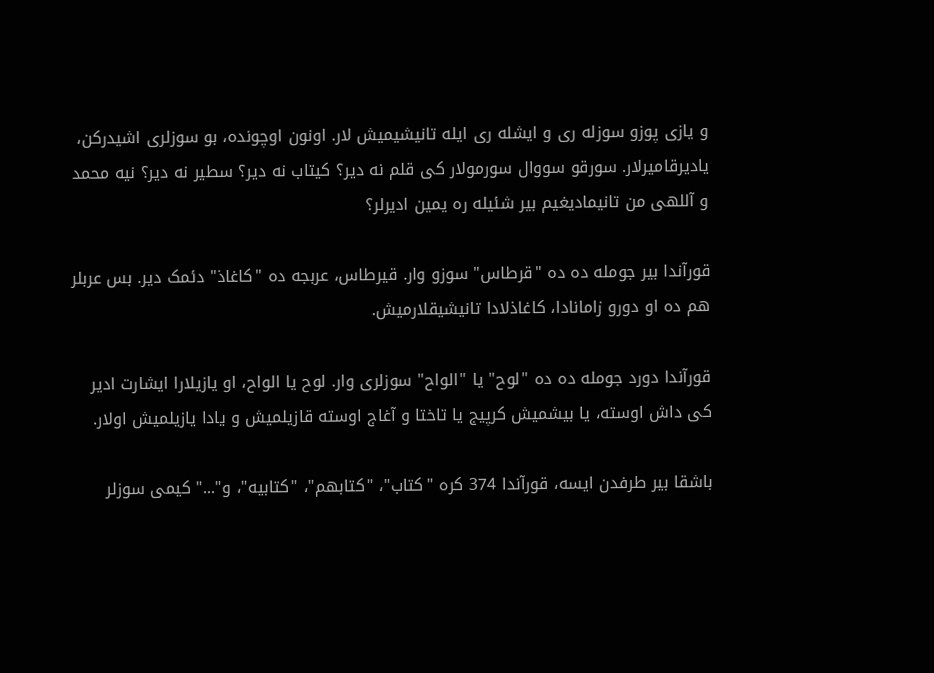و یازی پوزو سوزله ری و ایشله ری ایله تانیشیمیش لار. اونون اوچونده، بو سوزلری اشیدرکن، یادیرقامیرلار. سورقو سووال سورمولار کی قلم نه دیر؟ کیتاب نه دیر؟ سطیر نه دیر؟ نیه محمد و آللهی من تانیمادیغیم بیر شئیله ره یمین ادیرلر؟

قورآندا بیر جومله ده ده "قرطاس" سوزو وار. قیرطاس، عربجه ده "کاغاذ" دئمک دیر. بس عربلر هم ده او دورو زامانادا، کاغاذلادا تانیشیقلارمیش.

قورآندا دورد جومله ده ده "لوح" یا "الواح" سوزلری وار. لوح یا الواح، او یازیلارا ایشارت ادیر کی داش اوسته، یا بیشمیش کرپیج یا تاختا و آغاج اوسته قازیلمیش و یادا یازیلمیش اولار.

باشقا بیر طرفدن ایسه، قورآندا 374 کره "کتاب"، "کتابهم"، "کتابیه"، و"..." کیمی سوزلر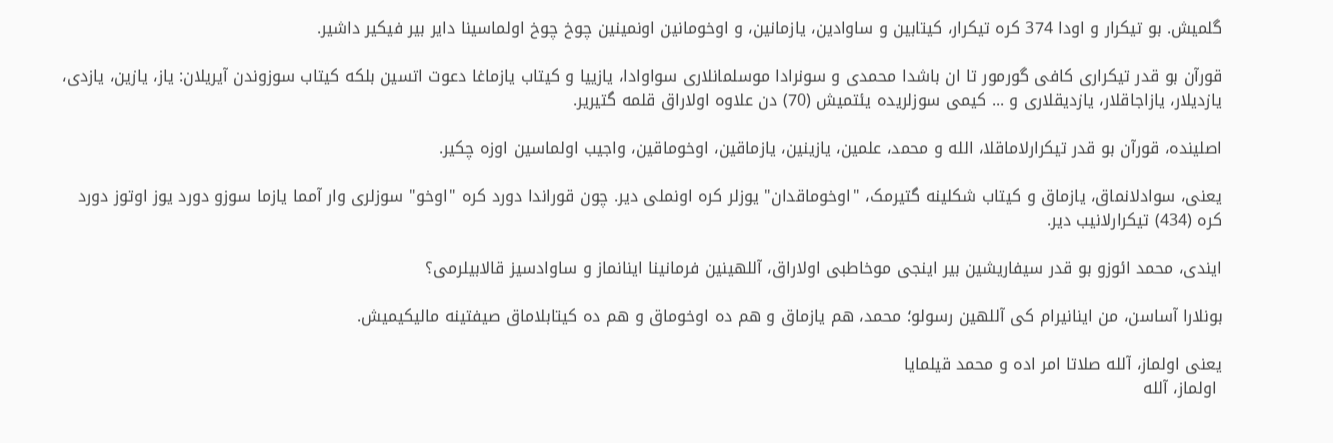گلمیش. بو تیکرار و اودا 374 کره تیکرار، کیتابین و ساوادین، یازمانین، و اوخومانین اونمینین چوخ چوخ اولماسینا دایر بیر فیکیر داشیر.

قورآن بو قدر تیکراری کافی گورمور تا ان باشدا محمدی و سونرادا موسلمانلاری سواوادا، یازییا و کیتاب یازماغا دعوت اتسین بلکه کیتاب سوزوندن آیریلان: یاز، یازین، یازدی، یازدیلار، یازاجاقلار، یازدیقلاری و ... کیمی سوزلریده یئتمیش (70) دن علاوه اولاراق قلمه گتیریر.

اصلینده، قورآن بو قدر تیکرارلاماقلا، الله و محمد، علمین، یازینین، یازماقین، اوخوماقین، واجیب اولماسین اوزه چکیر.

یعنی، سوادلانماق، یازماق و کیتاب شکلینه گتیرمک، "اوخوماقدان" یوزلر کره اونملی دیر. چون قوراندا دورد کره "اوخو" سوزلری وار آمما یازما سوزو دورد یوز اوتوز دورد کره (434) تیکرارلانیب دیر.

ایندی، محمد ائوزو بو قدر سیفاریشین بیر اینجی موخاطبی اولاراق، آللهینین فرمانینا اینانماز و ساوادسیز قالابیلرمی؟

بونلارا آساسن، من اینانیرام کی آللهین رسولو؛ محمد، هم یازماق و هم ده اوخوماق و هم ده کیتابلاماق صیفتینه مالیکیمیش.

یعنی اولماز، آلله صلاتا امر اده و محمد قیلمایا
 اولماز، آلله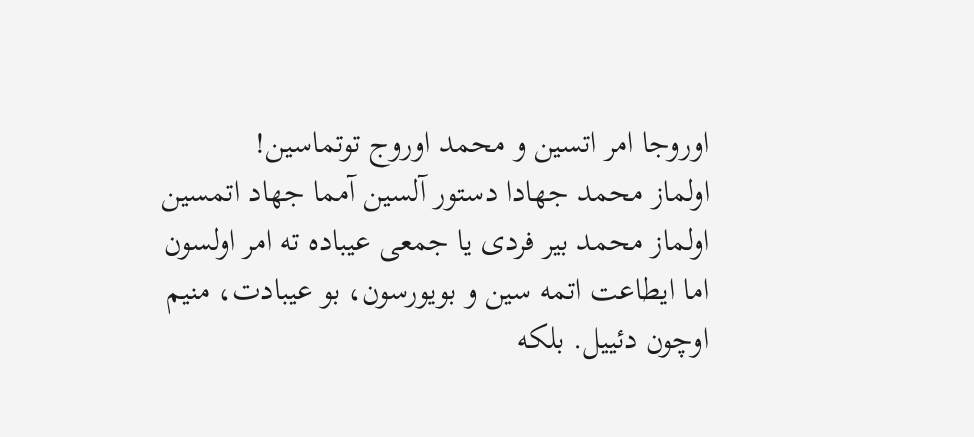اوروجا امر اتسین و محمد اوروج توتماسین!
اولماز محمد جهادا دستور آلسین آمما جهاد اتمسین
اولماز محمد بیر فردی یا جمعی عیباده ته امر اولسون اما ایطاعت اتمه سین و بویورسون، بو عیبادت، منیم اوچون دئییل. بلکه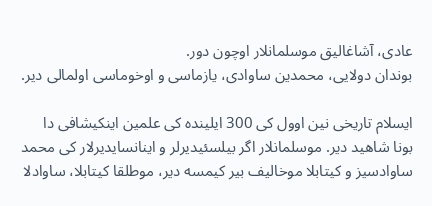عادی، آشاغالیق موسلمانلار اوچون دور.
بوندان دولایی، محمدین ساوادی، یازماسی و اوخوماسی اولمالی دیر.

ایسلام تاریخی نین اوول کی 300 ایلینده کی علمین اینکیشافی دا بونا شاهید دیر. موسلمانلار اگر بیلسئیدیرلر و اینانسایدیرلار کی محمد ساوادسیز و کیتابلا موخالیف بیر کیمسه دیر، موطلقا کیتابلا، ساوادلا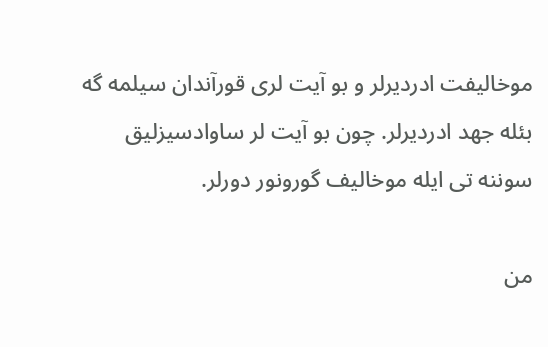موخالیفت ادردیرلر و بو آیت لری قورآندان سیلمه گه بئله جهد ادردیرلر. چون بو آیت لر ساوادسیزلیق سوننه تی ایله موخالیف گورونور دورلر.

من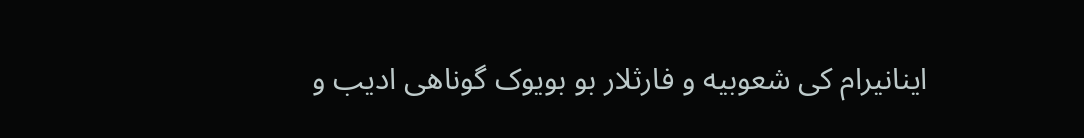اینانیرام کی شعوبیه و فارثلار بو بویوک گوناهی ادیب و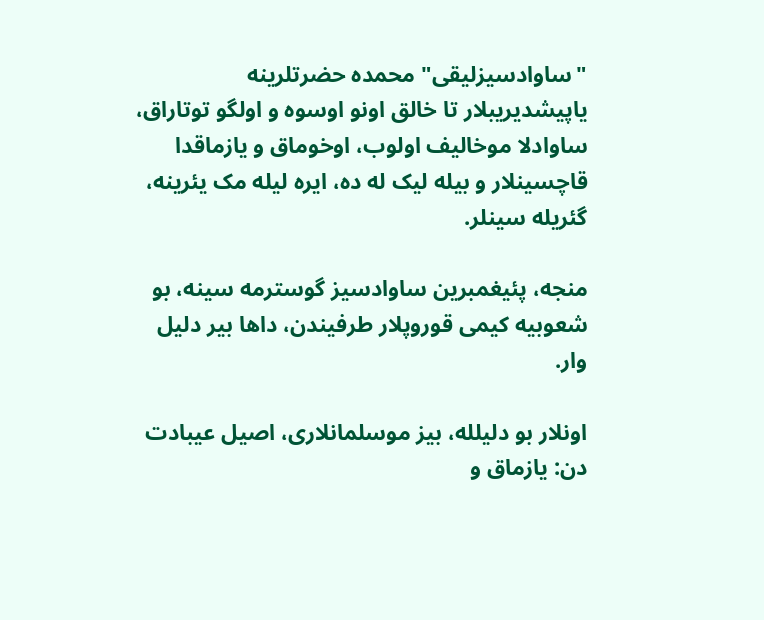"ساوادسیزلیقی" محمده حضرتلرینه یاپیشدیریبلار تا خالق اونو اوسوه و اولگو توتاراق، ساوادلا موخالیف اولوب، اوخوماق و یازماقدا قاچسینلار و بیله لیک له ده، ایره لیله مک یئرینه، گئریله سینلر.

منجه، پئیغمبرین ساوادسیز گوسترمه سینه، بو شعوبیه کیمی قوروپلار طرفیندن، داها بیر دلیل وار.

اونلار بو دلیلله، بیز موسلمانلاری، اصیل عیبادت دن: یازماق و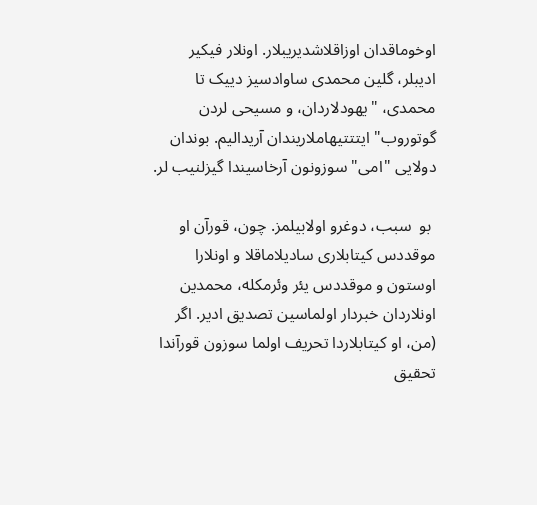اوخوماقدان اوزاقلاشدیریبلار. اونلار فیکیر ادیبلر، گلین محمدی ساوادسیز دییک تا محمدی، "یهودلاردان، و مسیحی لردن گوتوروب" ایتتتیهاملاریندان آریدالیم. بوندان دولایی "امی" سوزونون آرخاسیندا گیزلنیب لر.

 بو  سبب، دوغرو اولابیلمز. چون، قورآن او موقددس کیتابلاری سادیلاماقلا و اونلارا اوستون و موقددس یئر وئرمکله، محمدین اونلاردان خبردار اولماسین تصدیق ادیر. اگر (من، او کیتابلاردا تحریف اولما سوزون قورآندا تحقیق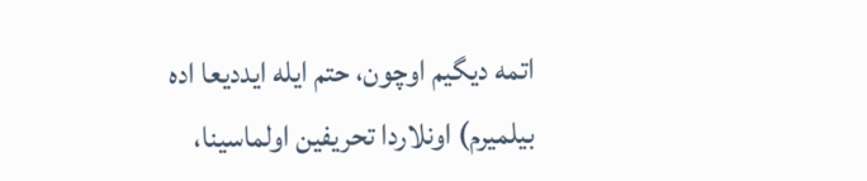اتمه دیگیم اوچون، حتم ایله ایددیعا اده بیلمیرم) اونلاردا تحریفین اولماسینا،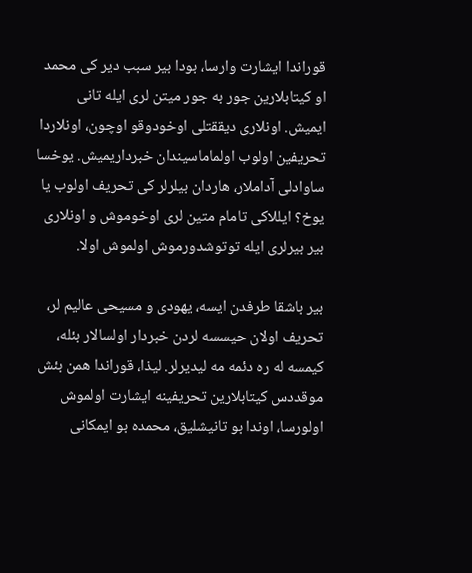قوراندا ایشارت وارسا، بودا بیر سبب دیر کی محمد او کیتابلارین جور به جور میتن لری ایله تانی ایمیش. اونلاری دیققتلی اوخودوقو اوچون، اونلاردا تحریفین اولوب اولماماسیندان خبرداریمیش. یوخسا ساوادلی آداملار، هاردان بیلرلر کی تحریف اولوب یا یوخ؟ ایللاکی تامام متین لری اوخوموش و اونلاری بیر بیرلری ایله توتوشدورموش اولموش اولا.

بیر باشقا طرفدن ایسه، یهودی و مسیحی عالیم لر، تحریف اولان حیسسه لردن خبردار اولسالار بئله، کیمسه له ره دئمه مه لیدیرلر. لیذا، قوراندا همن بئش موقددس کیتابلارین تحریفینه ایشارت اولموش اولورسا، اوندا بو تانیشلیق، محمده بو ایمکانی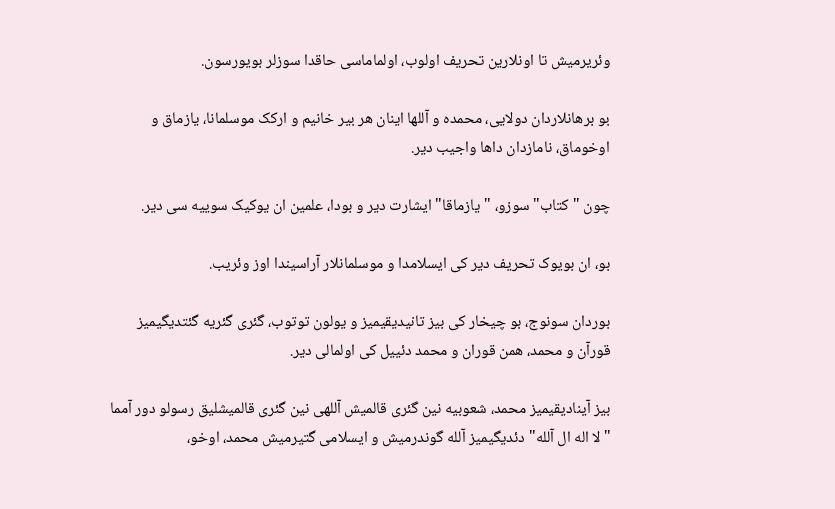وئریرمیش تا اونلارین تحریف اولوب، اولماماسی حاقدا سوزلر بویورسون.

بو برهانلاردان دولایی، محمده و آللها اینان هر بیر خانیم و ارکک موسلمانا، یازماق و اوخوماق، نامازدان داها واجیب دیر.

چون "کتاب" سوزو، "یازماقا" ایشارت دیر و بودا، علمین ان یوکیک سوییه سی دیر.

بو، ان بویوک تحریف دیر کی ایسلامدا و موسلمانلار آراسیندا اوز وئریب.

بوردان سونوج، بو چیخار کی بیز تانیدیقیمیز و یولون توتوب، گئری گئریه گئتدیگیمیز قورآن و محمد، همن قوران و محمد دئییل کی اولمالی دیر.

بیز آینادیقیمیز محمد، شعوبیه نین گئری قالمیش آللهی نین گئری قالمیشلیق رسولو دور آمما "لا اله ال آلله" دئدیگیمیز آلله گوندرمیش و ایسلامی گتیرمیش محمد، اوخو،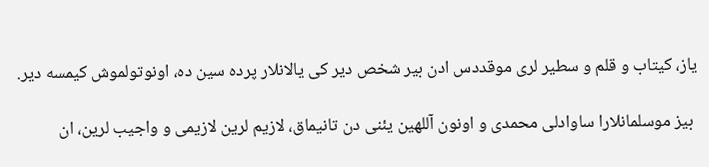یاز، کیتاب و قلم و سطیر لری موقددس ادن بیر شخص دیر کی یالانلار پرده سین ده، اونوتولموش کیمسه دیر.

 بیز موسلمانلارا ساوادلی محمدی و اونون آللهین یئنی دن تانیماق، لازیم لرین لازیمی و واجیب لرین، ان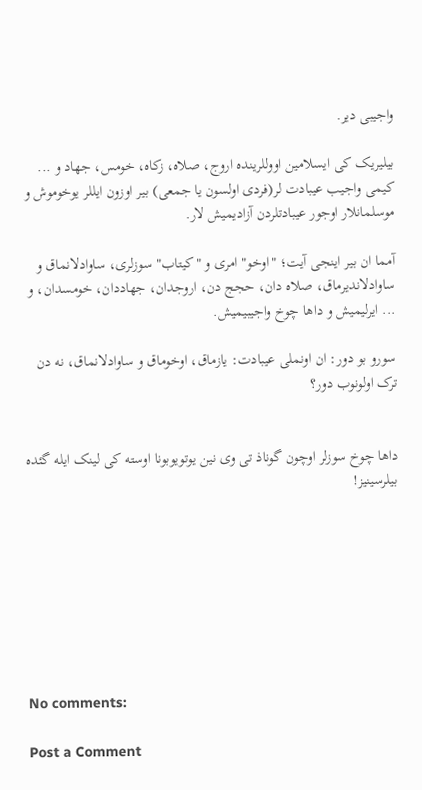واجیبی دیر.

بیلیریک کی ایسلامین اووللرینده اروج، صلاه، زکاه، خومس، جهاد و ... کیمی واجیب عیبادت لر(فردی اولسون یا جمعی) بیر اوزون ایللر یوخوموش و موسلمانلار اوجور عیبادتلردن آزادیمیش لار.

آمما ان بیر اینجی آیت؛ "اوخو" امری و "کیتاب" سوزلری، ساوادلانماق و ساوادلاندیرماق، صلاه دان، حجج دن، اروجدان، جهاددان، خومسدان، و ... ایرلیمیش و داها چوخ واجیبیمیش.

سورو بو دور: ان اونملی عیبادت: یازماق، اوخوماق و ساوادلانماق، نه دن ترک اولونوب دور؟


داها چوخ سوزلر اوچون گوناذ تی وی نین یوتویوبونا اوسته کی لینک ایله گئده بیلرسینیز!








No comments:

Post a Comment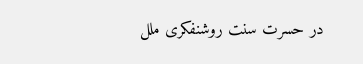در حسرت سنت روشنفکری ملل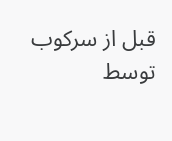قبل از سرکوب توسط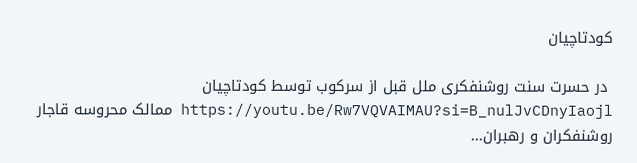کودتاچیان

 در حسرت سنت روشنفکری ملل قبل از سرکوب توسط کودتاچیان https://youtu.be/Rw7VQVAIMAU?si=B_nulJvCDnyIaojl ممالک محروسه قاجار روشنفکران و رهبران...